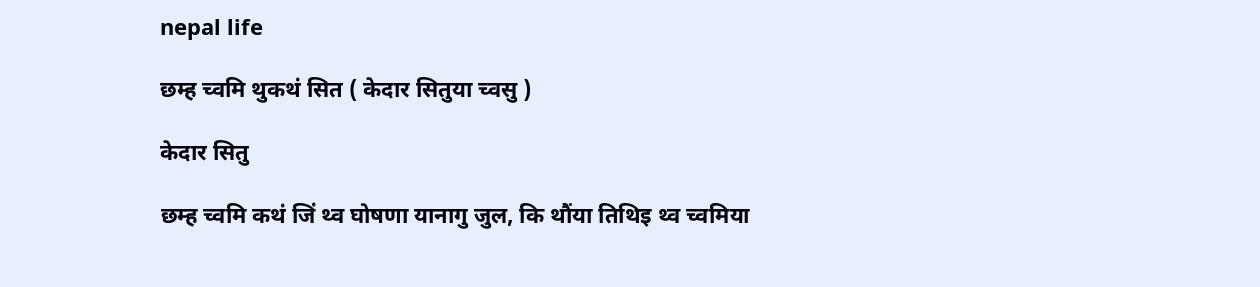nepal life

छम्ह च्वमि थुकथं सित ( केदार सितुया च्वसु )

केदार सितु

छम्ह च्वमि कथं जिं थ्व घोषणा यानागु जुल, कि थौंया तिथिइ थ्व च्वमिया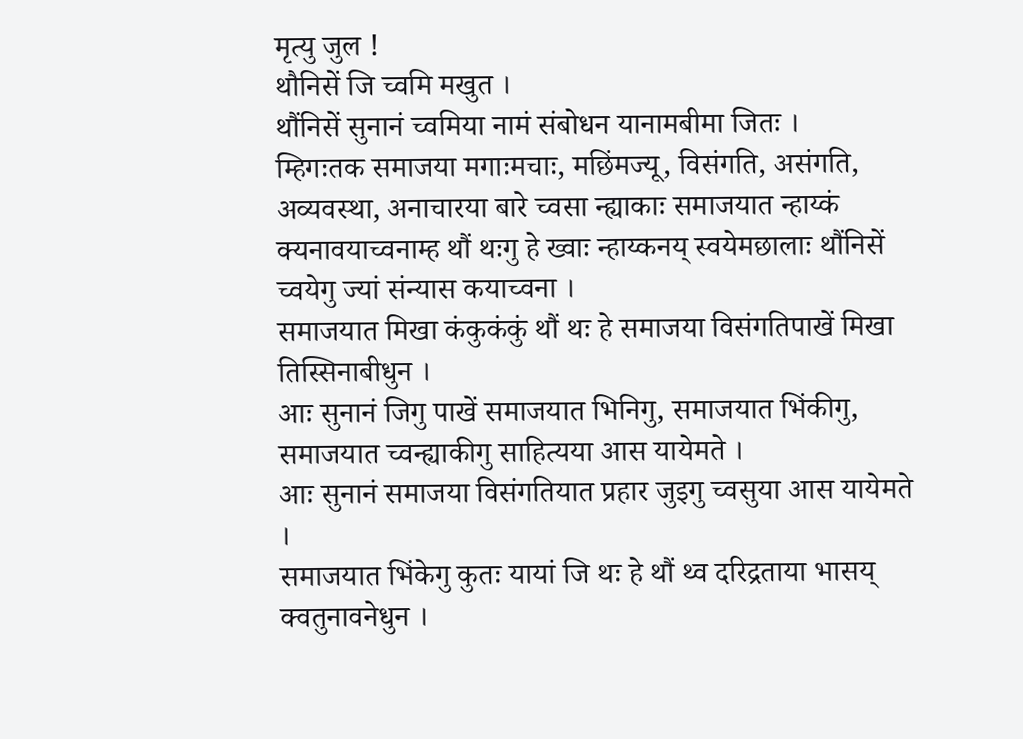मृत्यु जुल !
थौनिसें जि च्वमि मखुत ।
थौंनिसें सुनानं च्वमिया नामं संबोधन यानामबीमा जितः ।
म्हिगःतक समाजया मगाःमचाः, मछिंमज्यू, विसंगति, असंगति, अव्यवस्था, अनाचारया बारे च्वसा न्ह्याकाः समाजयात न्हाय्कं क्यनावयाच्वनाम्ह थौं थःगु हे ख्वाः न्हाय्कनय् स्वयेमछालाः थौंनिसें च्वयेगु ज्यां संन्यास कयाच्वना ।
समाजयात मिखा कंकुकंकुं थौं थः हे समाजया विसंगतिपाखें मिखा तिस्सिनाबीधुन ।
आः सुनानं जिगु पाखें समाजयात भिनिगु, समाजयात भिंकीगु, समाजयात च्वन्ह्याकीगु साहित्यया आस यायेमते ।
आः सुनानं समाजया विसंगतियात प्रहार जुइगु च्वसुया आस यायेमते ।
समाजयात भिंकेगु कुतः यायां जि थः हे थौं थ्व दरिद्रताया भासय् क्वतुनावनेधुन ।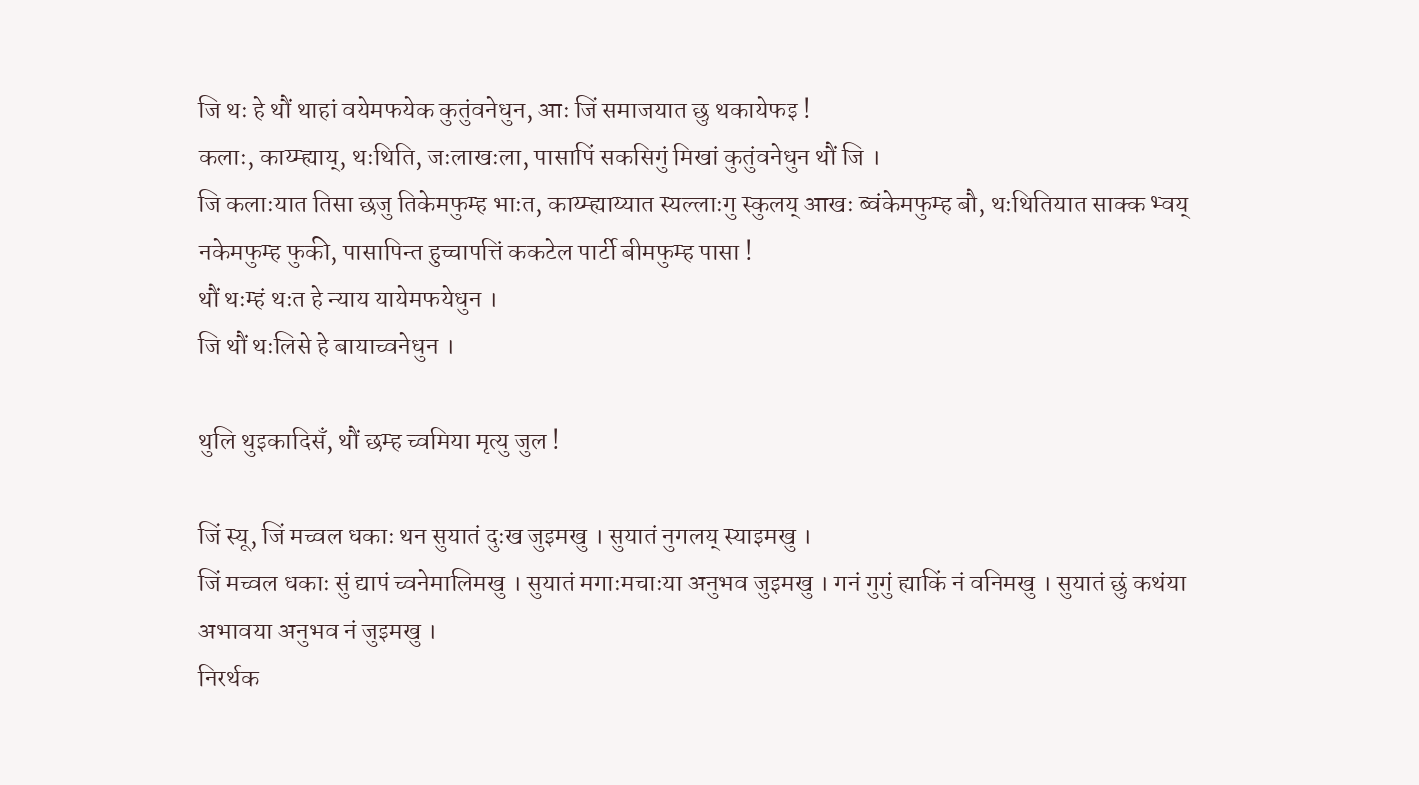जि थः हे थौं थाहां वयेमफयेक कुतुंवनेधुन, आः जिं समाजयात छु थकायेफइ !
कलाः, काय्म्ह्याय्, थःथिति, जःलाखःला, पासापिं सकसिगुं मिखां कुतुंवनेधुन थौं जि ।
जि कलाःयात तिसा छजु तिकेमफुम्ह भाःत, काय्म्ह्याय्यात स्यल्लाःगु स्कुलय् आखः ब्वंकेमफुम्ह बौ, थःथितियात साक्क भ्वय् नकेमफुम्ह फुकी, पासापिन्त हुच्चापत्तिं ककटेल पार्टी बीमफुम्ह पासा !
थौं थःम्हं थःत हे न्याय यायेमफयेधुन ।
जि थौं थःलिसे हे बायाच्वनेधुन ।

थुलि थुइकादिसँ, थौं छम्ह च्वमिया मृत्यु जुल !

जिं स्यू, जिं मच्वल धकाः थन सुयातं दुःख जुइमखु । सुयातं नुगलय् स्याइमखु ।
जिं मच्वल धकाः सुं द्यापं च्वनेमालिमखु । सुयातं मगाःमचाःया अनुभव जुइमखु । गनं गुगुं ह्याकिं नं वनिमखु । सुयातं छुं कथंया अभावया अनुभव नं जुइमखु ।
निरर्थक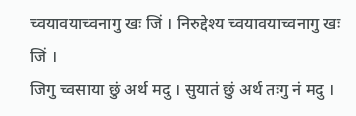च्वयावयाच्वनागु खः जिं । निरुद्देश्य च्वयावयाच्वनागु खः जिं ।
जिगु च्वसाया छुं अर्थ मदु । सुयातं छुं अर्थ तःगु नं मदु ।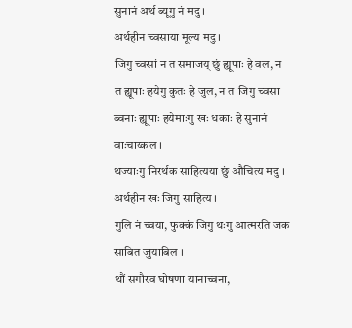सुनानं अर्थ ब्यूगु नं मदु ।
अर्थहीन च्वसाया मूल्य मदु ।
जिगु च्वसां न त समाजय् छुं ह्यूपाः हे वल, न त ह्यूपाः हयेगु कुतः हे जुल, न त जिगु च्वसा ब्वनाः ह्यूपाः हयेमाःगु खः धकाः हे सुनानं वाःचाय्कल ।
थज्याःगु निरर्थक साहित्यया छुं औचित्य मदु । अर्थहीन खः जिगु साहित्य ।
गुलि नं च्वया, फुक्कं जिगु थःगु आत्मरति जक साबित जुयाबिल ।
थौं सगौरव घोषणा यानाच्वना,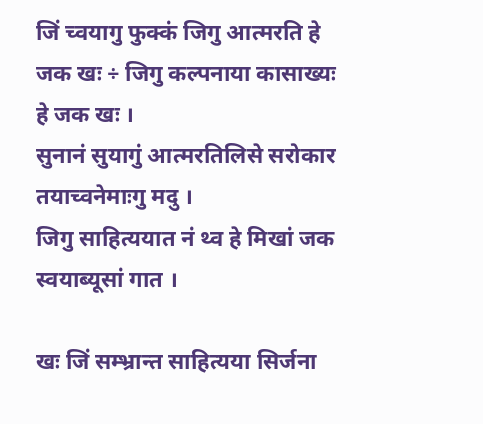जिं च्वयागु फुक्कं जिगु आत्मरति हे जक खः ÷ जिगु कल्पनाया कासाख्यः हे जक खः ।
सुनानं सुयागुं आत्मरतिलिसे सरोकार तयाच्वनेमाःगु मदु ।
जिगु साहित्ययात नं थ्व हे मिखां जक स्वयाब्यूसां गात ।

खः जिं सम्भ्रान्त साहित्यया सिर्जना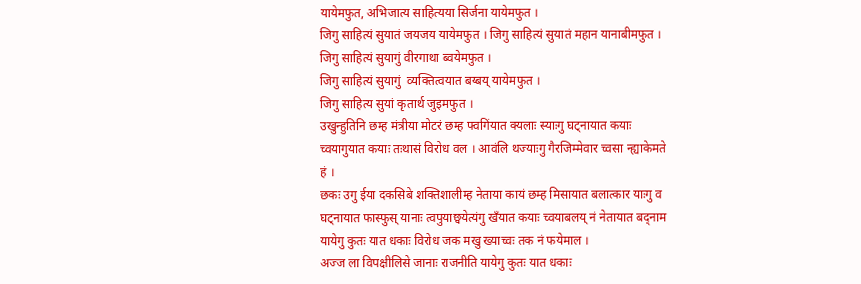यायेमफुत, अभिजात्य साहित्यया सिर्जना यायेमफुत ।
जिगु साहित्यं सुयातं जयजय यायेमफुत । जिगु साहित्यं सुयातं महान यानाबीमफुत ।
जिगु साहित्यं सुयागुं वीरगाथा ब्वयेमफुत ।
जिगु साहित्यं सुयागुं  व्यक्तित्वयात बय्बय् यायेमफुत ।
जिगु साहित्य सुयां कृतार्थ जुइमफुत ।
उखुन्हुतिनि छम्ह मंत्रीया मोटरं छम्ह फ्वगिंयात क्यलाः स्याःगु घट्नायात कयाः च्वयागुयात कयाः तःथासं विरोध वल । आवंलि थज्याःगु गैरजिम्मेवार च्वसा न्ह्याकेमते हं ।
छकः उगु ईया दकसिबे शक्तिशालीम्ह नेताया कायं छम्ह मिसायात बलात्कार याःगु व घट्नायात फास्फुस् यानाः त्वपुयाछ्वयेत्यंगु खँयात कयाः च्वयाबलय् नं नेतायात बद्नाम यायेगु कुतः यात धकाः विरोध जक मखु ख्याच्वः तक नं फयेमाल ।
अज्ज ला विपक्षीलिसे जानाः राजनीति यायेगु कुतः यात धकाः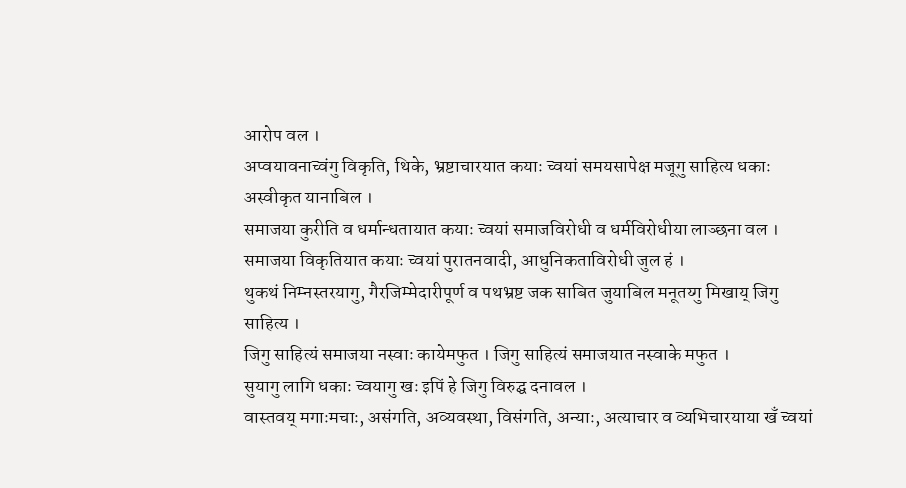आरोप वल ।
अप्वयावनाच्वंगु विकृति, थिके, भ्रष्टाचारयात कयाः च्वयां समयसापेक्ष मजूगु साहित्य धकाः अस्वीकृत यानाबिल ।
समाजया कुरीति व धर्मान्धतायात कयाः च्वयां समाजविरोधी व धर्मविरोधीया लाञ्छना वल ।
समाजया विकृतियात कयाः च्वयां पुरातनवादी, आधुनिकताविरोधी जुल हं ।
थुकथं निम्नस्तरयागु, गैरजिम्मेदारीपूर्ण व पथभ्रष्ट जक साबित जुयाबिल मनूतय्गु मिखाय् जिगु साहित्य ।
जिगु साहित्यं समाजया नस्वाः कायेमफुत । जिगु साहित्यं समाजयात नस्वाके मफुत ।
सुयागु लागि धकाः च्वयागु खः इपिं हे जिगु विरुद्घ दनावल ।
वास्तवय् मगाःमचाः, असंगति, अव्यवस्था, विसंगति, अन्याः, अत्याचार व व्यभिचारयाया खँ च्वयां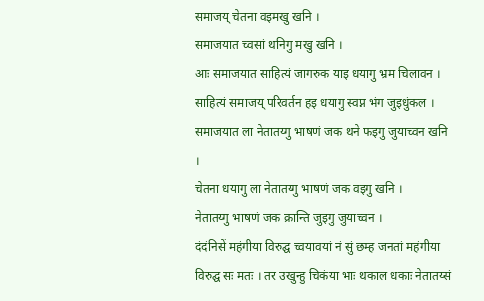समाजय् चेतना वइमखु खनि ।
समाजयात च्वसां थनिगु मखु खनि ।
आः समाजयात साहित्यं जागरुक याइ धयागु भ्रम चिलावन ।
साहित्यं समाजय् परिवर्तन हइ धयागु स्वप्न भंग जुइधुंकल ।
समाजयात ला नेतातय्गु भाषणं जक थने फइगु जुयाच्वन खनि ।
चेतना धयागु ला नेतातय्गु भाषणं जक वइगु खनि ।
नेतातय्गु भाषणं जक क्रान्ति जुइगु जुयाच्वन ।
दंदंनिसें महंगीया विरुद्घ च्वयावयां नं सुं छम्ह जनतां महंगीया विरुद्घ सः मतः । तर उखुन्हु चिकंया भाः थकाल धकाः नेतातय्सं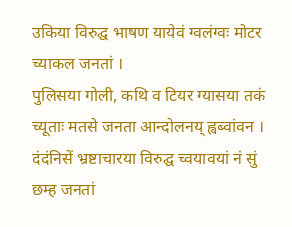उकिया विरुद्घ भाषण यायेवं ग्वलंग्वः मोटर च्याकल जनतां ।
पुलिसया गोली, कथि व टियर ग्यासया तकं च्यूताः मतसे जनता आन्दोलनय् ह्वब्वांवन ।
दंदंनिसें भ्रष्टाचारया विरुद्घ च्वयावयां नं सुं छम्ह जनतां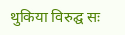थुकिया विरुद्घ सः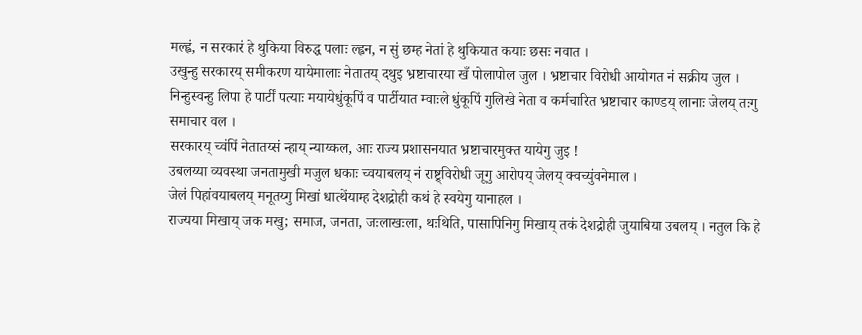मल्ह्वं, न सरकारं हे थुकिया विरुद्ध पलाः ल्ह्वन, न सुं छम्ह नेतां हे थुकियात कयाः छसः नवात ।
उखुन्हु सरकारय् समीकरण यायेमालाः नेतातय् दथुइ भ्रष्टाचारया खँ पोलापोल जुल । भ्रष्टाचार विरोधी आयोगत नं सक्रीय जुल ।
निन्हुस्वन्हु लिपा हे पार्टीं पत्याः मयायेधुंकूपिं व पार्टीयात म्वाःले धुंकूपिं गुलिखे नेता व कर्मचारित भ्रष्टाचार काण्डय् लानाः जेलय् तःगु समाचार वल ।
सरकारय् च्वंपिं नेतातय्सं न्हाय् न्याय्कल, आः राज्य प्रशासनयात भ्रष्टाचारमुक्त यायेगु जुइ !
उबलय्या व्यवस्था जनतामुखी मजुल धकाः च्वयाबलय् नं राष्ट्र्विरोधी जूगु आरोपय् जेलय् क्वच्युंवनेमाल ।
जेलं पिहांवयाबलय् मनूतय्गु मिखां धात्थेंयाम्ह देशद्रोही कथं हे स्वयेगु यानाहल ।
राज्यया मिखाय् जक मखु; समाज, जनता, जःलाखःला, थःथिति, पासापिनिगु मिखाय् तकं देशद्रोही जुयाबिया उबलय् । नतुल कि हे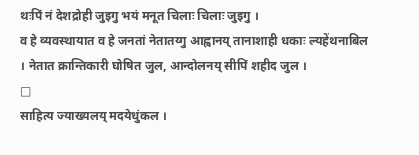थःपिं नं देशद्रोही जुइगु भयं मनूत चिलाः चिलाः जुइगु ।
व हे व्यवस्थायात व हे जनतां नेतातय्गु आह्वानय् तानाशाही धकाः ल्यहेंथनाबिल । नेतात क्रान्तिकारी घोषित जुल, आन्दोलनय् सीपिं शहीद जुल ।
□
साहित्य ज्याख्यलय् मदयेधुंकल ।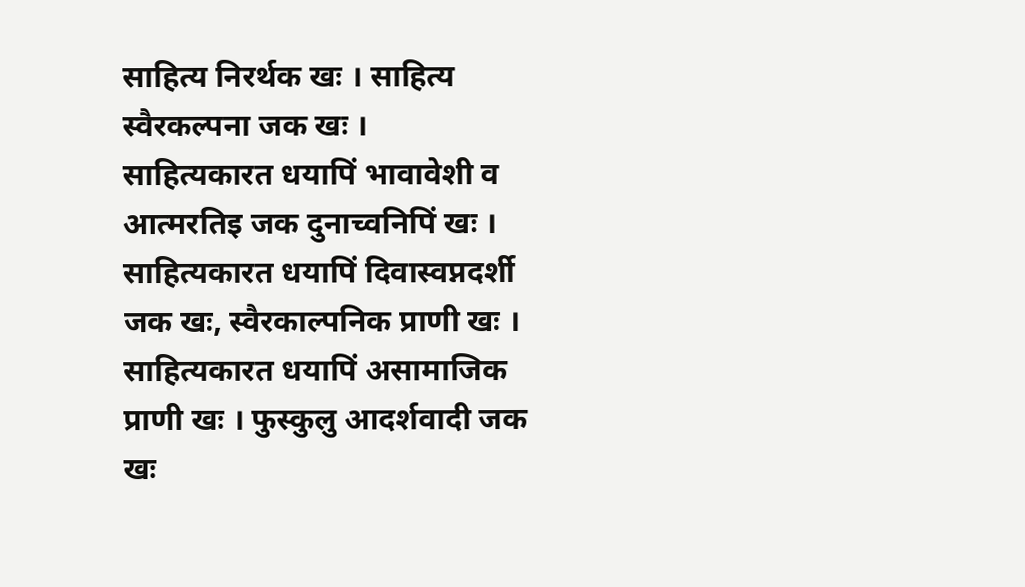साहित्य निरर्थक खः । साहित्य स्वैरकल्पना जक खः ।
साहित्यकारत धयापिं भावावेशी व आत्मरतिइ जक दुनाच्वनिपिं खः ।
साहित्यकारत धयापिं दिवास्वप्नदर्शी जक खः, स्वैरकाल्पनिक प्राणी खः ।
साहित्यकारत धयापिं असामाजिक प्राणी खः । फुस्कुलु आदर्शवादी जक खः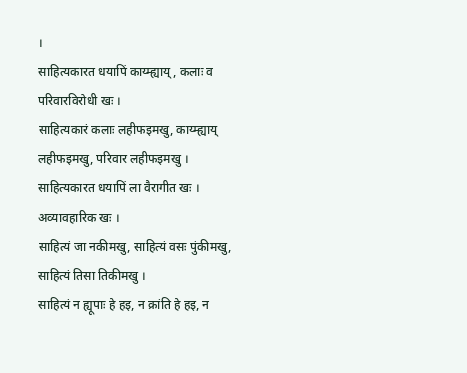।
साहित्यकारत धयापिं काय्म्ह्याय्, कलाः व परिवारविरोधी खः ।
साहित्यकारं कलाः लहीफइमखु, काय्म्ह्याय् लहीफइमखु, परिवार लहीफइमखु ।
साहित्यकारत धयापिं ला वैरागीत खः । अव्यावहारिक खः ।
साहित्यं जा नकीमखु, साहित्यं वसः पुंकीमखु, साहित्यं तिसा तिकीमखु ।
साहित्यं न ह्यूपाः हे हइ, न क्रांति हे हइ, न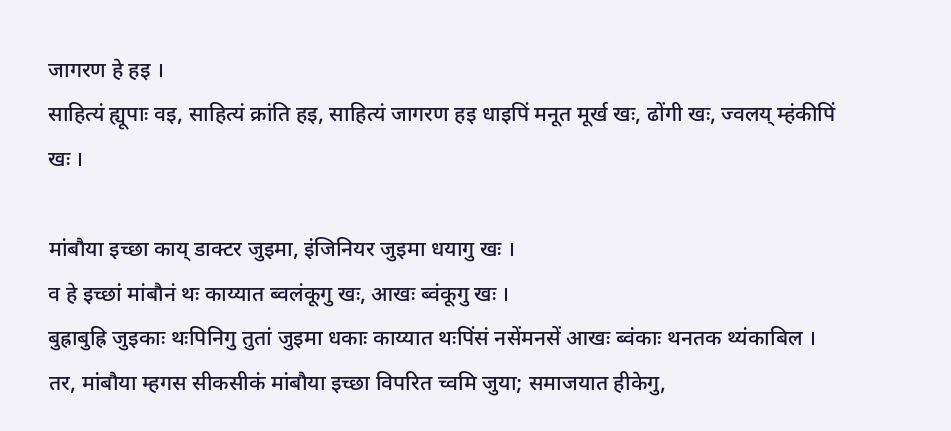जागरण हे हइ ।
साहित्यं ह्यूपाः वइ, साहित्यं क्रांति हइ, साहित्यं जागरण हइ धाइपिं मनूत मूर्ख खः, ढोंगी खः, ज्वलय् म्हंकीपिं खः ।

मांबौया इच्छा काय् डाक्टर जुइमा, इंजिनियर जुइमा धयागु खः ।
व हे इच्छां मांबौनं थः काय्यात ब्वलंकूगु खः, आखः ब्वंकूगु खः ।
बुह्राबुह्रि जुइकाः थःपिनिगु तुतां जुइमा धकाः काय्यात थःपिंसं नसेंमनसें आखः ब्वंकाः थनतक थ्यंकाबिल ।
तर, मांबौया म्हगस सीकसीकं मांबौया इच्छा विपरित च्वमि जुया; समाजयात हीकेगु,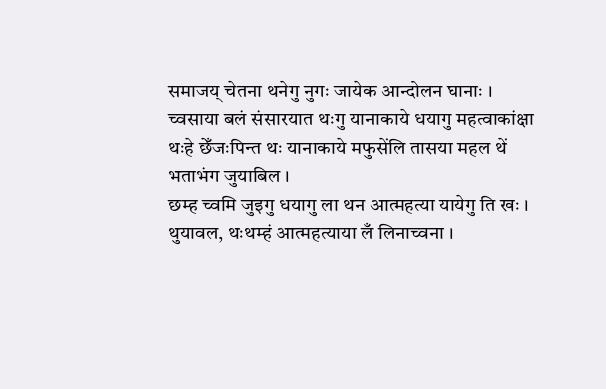समाजय् चेतना थनेगु नुगः जायेक आन्दोलन घानाः ।
च्वसाया बलं संसारयात थःगु यानाकाये धयागु महत्वाकांक्षा थःहे छेँजःपिन्त थः यानाकाये मफुसेंलि तासया महल थें भताभंग जुयाबिल ।
छम्ह च्वमि जुइगु धयागु ला थन आत्महत्या यायेगु ति खः ।
थुयावल, थःथम्हं आत्महत्याया लँ लिनाच्वना ।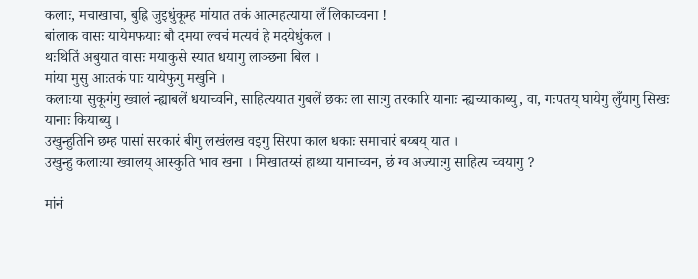कलाः, मचाखाचा, बुह्रि जुइधुंकूम्ह मांयात तकं आत्महत्याया लँ लिकाच्वना !
बांलाक वासः यायेमफयाः बौ दमया ल्वचं मत्यवं हे मदयेधुंकल ।
थःथितिं अबुयात वासः मयाकुसे स्यात धयागु लाञ्छना बिल ।
मांया मुसु आःतकं पाः यायेफुगु मखुनि ।
कलाःया सुकूगंगु ख्वालं न्ह्याबलें धयाच्वनि, साहित्ययात गुबलें छकः ला साःगु तरकारि यानाः न्ह्यच्याकाब्यु, वा, गःपतय् घायेगु लुँयागु सिखः यानाः कियाब्यु ।
उखुन्हुतिनि छम्ह पासां सरकारं बीगु लखंलख वइगु सिरपा काल धकाः समाचारं बय्बय् यात ।
उखुन्हु कलाःया ख्वालय् आस्कुति भाव खना । मिखातय्सं हाथ्या यानाच्वन, छं ग्व अज्याःगु साहित्य च्वयागु ?

मांनं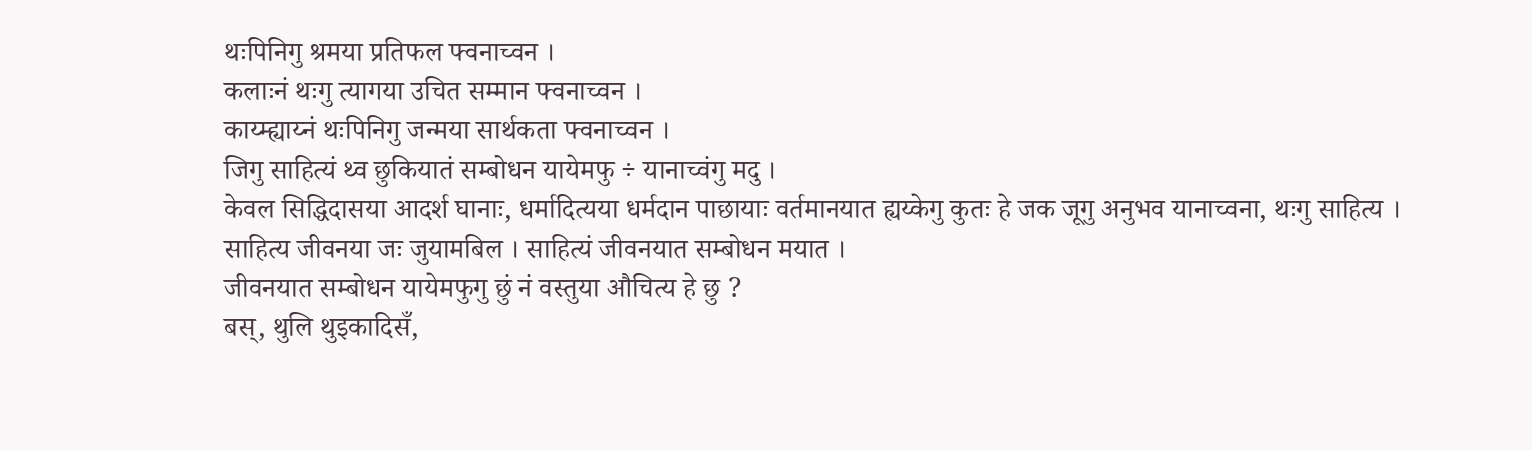थःपिनिगु श्रमया प्रतिफल फ्वनाच्वन ।
कलाःनं थःगु त्यागया उचित सम्मान फ्वनाच्वन ।
काय्म्ह्याय्नं थःपिनिगु जन्मया सार्थकता फ्वनाच्वन ।
जिगु साहित्यं थ्व छुकियातं सम्बोधन यायेमफु ÷ यानाच्वंगु मदु ।
केवल सिद्धिदासया आदर्श घानाः, धर्मादित्यया धर्मदान पाछायाः वर्तमानयात ह्यय्केगु कुतः हे जक जूगु अनुभव यानाच्वना, थःगु साहित्य ।
साहित्य जीवनया जः जुयामबिल । साहित्यं जीवनयात सम्बोधन मयात ।
जीवनयात सम्बोधन यायेमफुगु छुं नं वस्तुया औचित्य हे छु ?
बस्, थुलि थुइकादिसँ,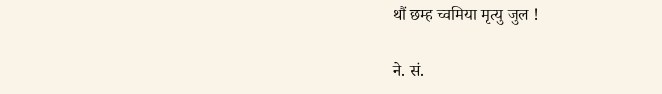थौं छम्ह च्वमिया मृत्यु जुल !

ने. सं.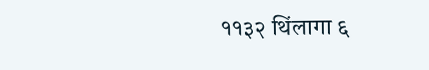११३२ थिंलागा ६